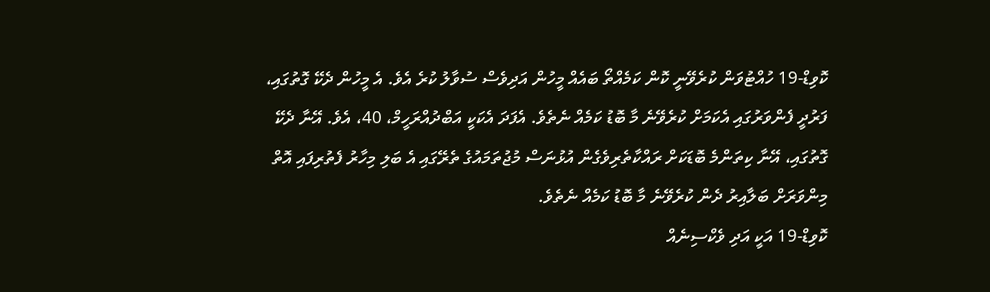ކޮވިޑް-19 ހުއްޓުވަން ކުރެވޭނީ ކޮން ކަމެއްތޯ ބައެއް މީހުން އަދިވެސް ސުވާލު ކުރެ އެވެ. އެ މީހުން ދެކޭ ގޮތުގައި، ފަރުދީ ފެންވަރުގައި އެކަމަށް ކުރެވޭނެ މާ ބޮޑު ކަމެއް ނެތެވެ. އެފަދަ އެކަކީ އަބްދުއްރަހީމް، 40، އެވެ. އޭނާ ދެކޭ ގޮތުގައި، އޭނާ ކިތަންމެ ބޮޑަކަށް ރައްކާތެރިވެގެން އުޅުނަސް މުޖުތަމައުގެ ތެރޭގައި އެ ބަލި މިހާރު ފެތުރިފައި އޮތް މިންވަރަށް ބަލާއިރު ދެން ކުރެވޭނެ މާ ބޮޑު ކަމެއް ނެތެވެ.
ކޮވިޑް-19 އަކީ އަދި ވެކްސިނެއް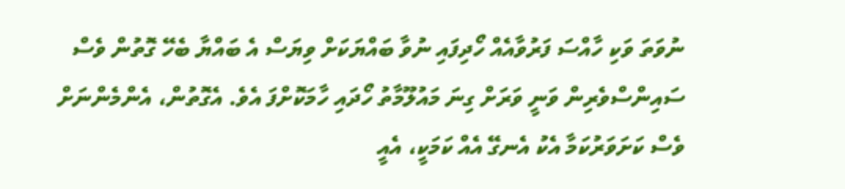ނުވަތަ ވަކި ހާއްސަ ފަރުވާއެއް ހޯދިފައި ނުވާ ބައްޔަކަށް ވިޔަސް އެ ބައްޔާ ބެހޭ ގޮތުން ވެސް ސައިންސްވެރިން ވަނީ ވަރަށް ގިނަ މައުލޫމާތު ހޯދައި ހާމަކޮށްފަ އެވެ. އެގޮތުން، އެންމެންނަށް ވެސް ކަށަވަރުކަމާ އެކު އެނގޭ އެއް ކަމަކީ، އެއީ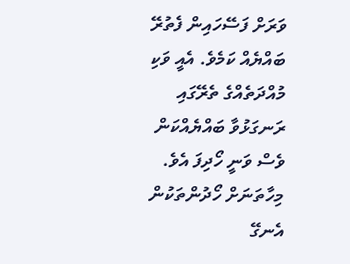ވަރަށް ފަސޭހައިން ފެތުރޭ ބައްޔެއް ކަމެވެ. އެއީ ވަކި މުއްދަތެއްގެ ތެރޭގައި ރަނގަޅުވާ ބައްޔެއްކަން ވެސް ވަނީ ހޯދިފަ އެވެ. މިހާތަނަށް ހޯދުންތަކުން އެނގޭ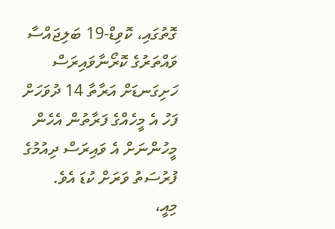ގޮތުގައި، ކޮވިޑް-19 ބަލިޖައްސާ ވައްތަރުގެ ކޮރޯނާވައިރަސް ހަށިގަނޑަށް އަރާތާ 14 ދުވަހަށް ފަހު އެ މީހެއްގެ ފަރާތުން އެހެން މީހުންނަށް އެ ވައިރަސް ދިއުމުގެ ފުރުސަތު ވަރަށް ކުޑަ އެވެ.
މިއީ،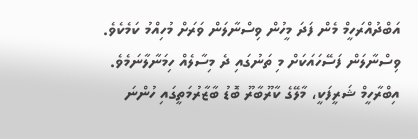އަބްދުއްރަހީމް މެން ފަދަ މީހުން ވިސްނާލަން ވަރަށް މުހިއްމު ކަމެކެވެ.
ވިސްނާލަން ފަސޭހައަކަށް މި ތަނުގައި ދެ މިސާލެއް ހިމަނާލާނަމެވެ. އިބްރާހީމް ޝަރީފަކީ، މާލޭގެ ކާރޫބާރޫ ބޮޑު ބާޒާރުމަތީގައި ހުންނަ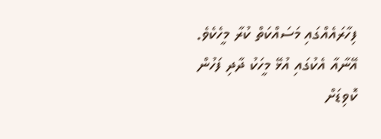ފިހާރައެއްގައި މަސައްކަތް ކުރާ މީހެކެވެ. އޭނާއާ އެކުގައި އުޅޭ މީހަކު ދާދި ފަހުން ކޮވިޑަށް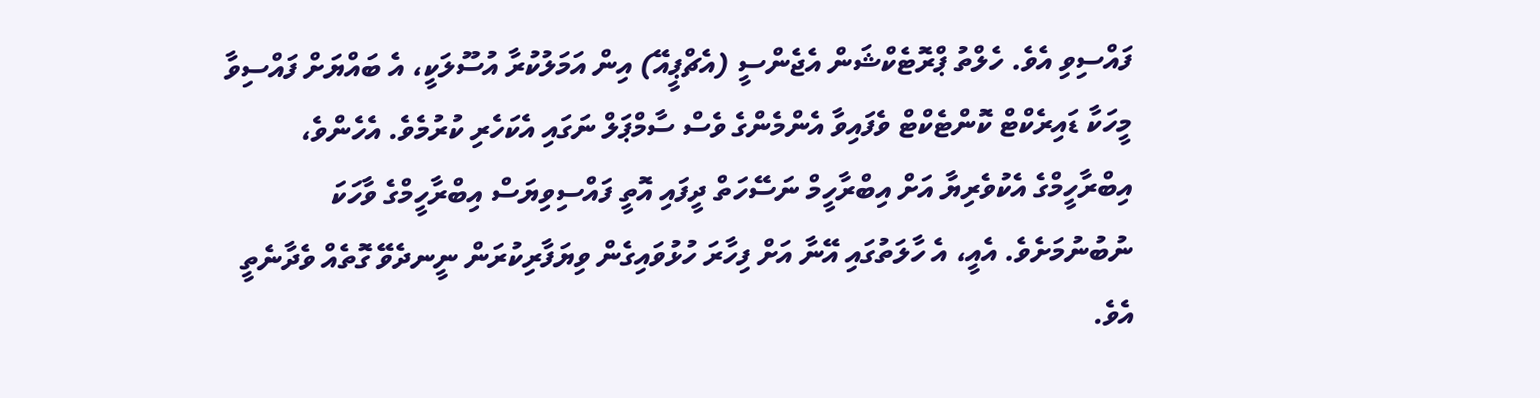ފައްސިވި އެވެ. ހެލްތު ޕްރޮޓެކްޝަން އެޖެންސީ (އެޗްޕީއޭ) އިން އަމަލުކުރާ އުސޫލަކީ، އެ ބައްޔަށް ފައްސިވާ މީހަކާ ޑައިރެކްޓް ކޮންޓެކްޓް ވެފައިވާ އެންމެންގެ ވެސް ސާމްޕަލް ނަގައި އެކަހެރި ކުރުމެވެ. އެހެންވެ، އިބްރާހީމްގެ އެކުވެރިޔާ އަށް އިބްރާހީމް ނަސޭހަތް ދީފައި އޮތީ ފައްސިވިޔަސް އިބްރާހީމްގެ ވާހަކަ ނުބުނުމަށެވެ. އެއީ، އެ ހާލަތުގައި އޭނާ އަށް ފިހާރަ ހުޅުވައިގެން ވިޔަފާރިކުރަން ނީނދެވޭ ގޮތެއް ވެދާނެތީ އެވެ.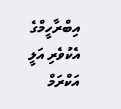އިބްރާހީމްގެ އެކުވެރި އަލީ އަކްރަމް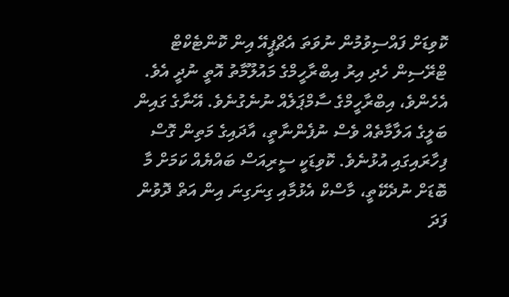ކޮވިޑަށް ފައްސިވުމުން ނުވަތަ އެޗްޕީއޭ އިން ކޮންޓެކްޓް ޓްރޭސިން ހެދި އިރު އިބްރާހީމްގެ މައުލޫމާތު އޮތީ ނުދީ އެވެ. އެހެންވެ، އިބްރާހީމްގެ ސާމްޕަލެއް ނުނެގުނެވެ. އޭނާގެ ގައިން ބަލީގެ އަލާމާތެއް ވެސް ނުފެންނާތީ، އާދައިގެ މަތިން ގޮސް ފިހާރައިގައި އުޅުނެވެ. ކޮވިޑަކީ ސީރިއަސް ބައްޔެއް ކަމަށް މާ ބޮޑަށް ނުދެކޭތީ، މާސްކް އެޅުމާއި ގިނަގިނަ އިން އަތް ދޮވުން ފަދަ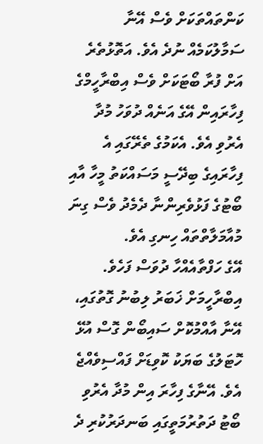ކަންތައްތަކަށް ވެސް އޭނާ ސަމާލުކަމެއް ނުދެ އެވެ. އަތޮޅުތެރެ އަށް ފުރާ ބޯޓަކަށް ވެސް އިބްރާހީމްގެ ފިހާރައިން އޭގެ އަނެއް ދުވަހު މުދާ އެރުވި އެވެ. އެކަމުގެ ތެރޭގައި އެ ފިހާރައިގެ ބިދޭސީ މަސައްކަތު މީހާ އާއި ބޯޓުގެ ފަޅުވެރިންނާ ދެމެދު ވެސް ގިނަ މުއާމަލާތްތައް ހިނގި އެވެ.
އޭގެ ހަފްތާއެއްހާ ދުވަސް ފަހެވެ. އިބްރާހީމަށް ޚަބަރު ލިބުނު ގޮތުގައި، އޭނާ އާއްމުކޮށް ސައިބޯން ގޮސް އުޅޭ ހޮޓަލުގެ ބަޔަކު ކޮވިޑަށް ފައްސިވެއްޖެ އެވެ. އޭނާގެ ފިހާރަ އިން މުދާ އެރުވި ބޯޓު ދަތުރުމަތީގައި ބަނދަރުކުރި ދެ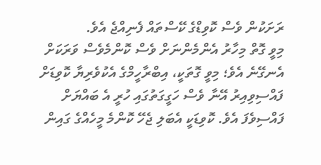ރަށަކުން ވެސް ކޮވިޑްގެ ކޭސްތައް ފެނިއްޖެ އެވެ.
މިވީ ގޮތް މިހާރު އެންމެންނަށް ވެސް ކޮންމެވެސް ވަރަކަށް އެނގޭނެ އެވެ؛ މިވީ ގޮތަކީ، އިބްރާހީމްގެ އެކުވެރިޔާ ކޮވިޑަށް ފައްސިވިއިރު އޭނާ ވެސް ހަގީގަތުގައި ހުރީ އެ ބައްޔަށް ފައްސިވެފަ އެވެ. ކޮވިޑަކީ އެބަލި ޖެހޭ ކޮންމެ މީހެއްގެ ގައިން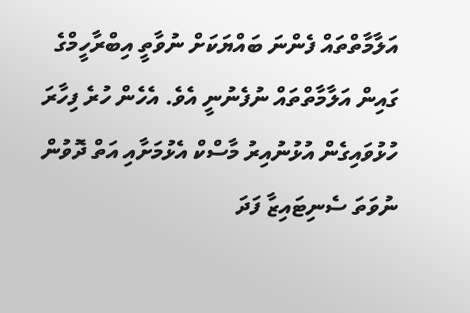އަލާމާތްތައް ފެންނަ ބައްޔަކަށް ނުވާތީ އިބްރާހީމްގެ ގައިން އަލާމާތްތައް ނުފެނުނީ އެވެ. އެހެން ހުރެ ފިހާރަ ހުޅުވައިގެން އުޅުނުއިރު މާސްކް އެޅުމަށާއި އަތް ދޮވުން ނުވަތަ ސެނިޓައިޒާ ފަދަ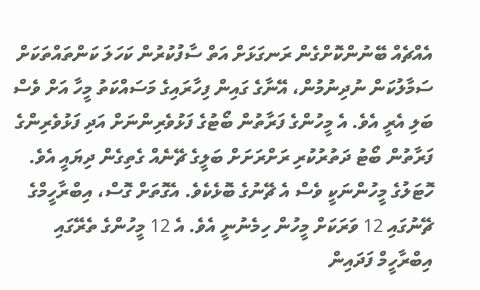އެއްޗެއް ބޭނުންކޮށްގެން ރަނގަޅަށް އަތް ސާފުކުރުން ކަހަލަ ކަންތައްތަކަށް ސަމާލުކަން ނުދިނުމުން، އޭނާގެ ގައިން ފިހާރައިގެ މަސައްކަތު މީހާ އަށް ވެސް ބަލި އެރީ އެވެ. އެ މީހުންގެ ފަރާތުން ބޯޓުގެ ފަޅުވެރިންނަށް އަދި ފަޅުވެރިންގެ ފަރާތުން ބޯޓު ދަތުރުކުރި ރަށްރަށަށް ބަލީގެ ޗޭނެއް ގެތިގެން ދިޔައީ އެވެ.
ހޮޓަލުގެ މީހުންނަކީ ވެސް އެ ޗޭނުގެ ބޮޅެކެވެ. އެގޮތަށް ގޮސް، އިބްރާހީމްގެ ޗޭނުގައި 12 ވަރަކަށް މީހުން ހިމެނުނީ އެވެ. އެ 12 މީހުންގެ ތެރޭގައި އިބްރާހީމް ފަދައިން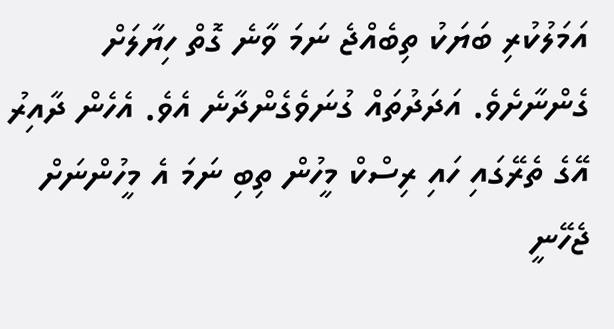އަމަލުކުރި ބަޔަކު ތިބެއްޖެ ނަމަ ވާނެ ގޮތް ހިޔާލަށް ގެންނާށެވެ. އަދަދުތައް ގުނަވެގެންދާނެ އެވެ. އެހެން ދާއިރު އޭގެ ތެރޭގައި ހައި ރިސްކް މީހުން ތިބި ނަމަ އެ މީހުންނަށް ޖެހޭނީ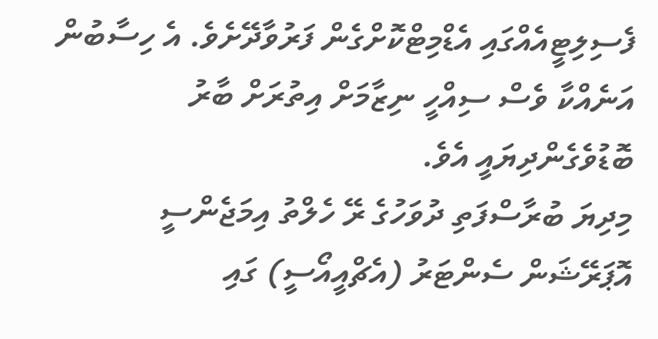ފެސިލިޓީއެއްގައި އެޑްމިޓްކޮށްގެން ފަރުވާދޭށެވެ. އެ ހިސާބުން އަނެއްކާ ވެސް ސިއްހީ ނިޒާމަށް އިތުރަށް ބާރު ބޮޑުވެގެންދިޔައީ އެވެ.
މިދިޔަ ބުރާސްފަތި ދުވަހުގެ ރޭ ހެލްތު އިމަޖެންސީ އޮޕަރޭޝަން ސެންޓަރު (އެޗްއީއޯސީ) ގައި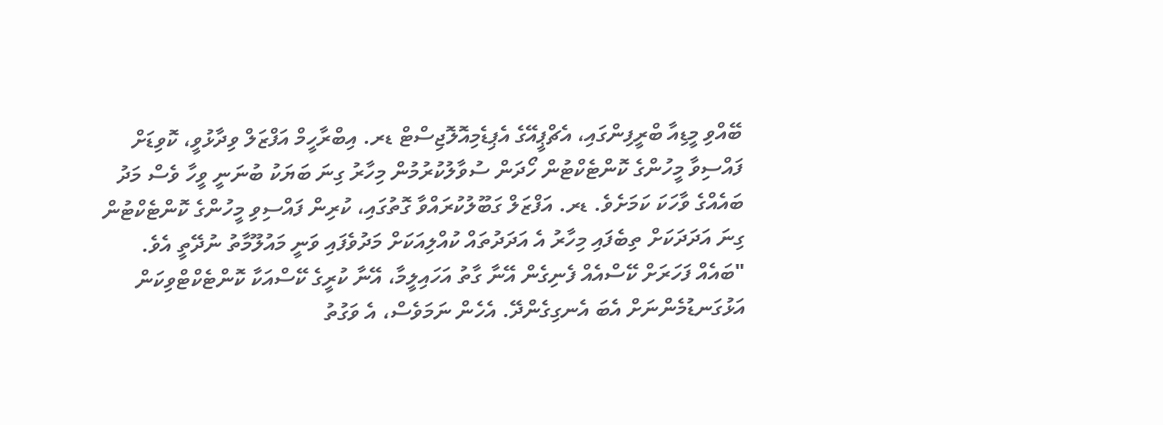ބޭއްވި މީޑިއާ ބްރީފިންގައި، އެޗްޕީއޭގެ އެޕިޑެމިއޮލޮޖިސްޓް ޑރ. އިބްރާހީމް އަފްޒަލް ވިދާޅުވީ، ކޮވިޑަށް ފައްސިވާ މީހުންގެ ކޮންޓެކްޓުން ހޯދަން ސުވާލުކުރުމުން މިހާރު ގިނަ ބަޔަކު ބުނަނީ ވީހާ ވެސް މަދު ބައެއްގެ ވާހަކަ ކަމަށެވެ. ޑރ. އަފްޒަލް ގަބޫލުކުރައްވާ ގޮތުގައި، ކުރިން ފައްސިވި މީހުންގެ ކޮންޓެކްޓުން ގިނަ އަދަދަކަށް ތިބެފައި މިހާރު އެ އަދަދުތައް ކުއްލިއަކަށް މަދުވެފައި ވަނީ މައުލޫމާތު ނުދޭތީ އެވެ.
"ބައެއް ފަހަރަށް ކޭސްއެއް ފެނިގެން އޭނާ ގާތު އަހައިލީމާ، އޭނާ ކުރީގެ ކޭސްއަކާ ކޮންޓެކްޓްވިކަން އަޅުގަނޑުމެންނަށް އެބަ އެނގިގެންދޭ. އެހެން ނަމަވެސް، އެ ވަގުތު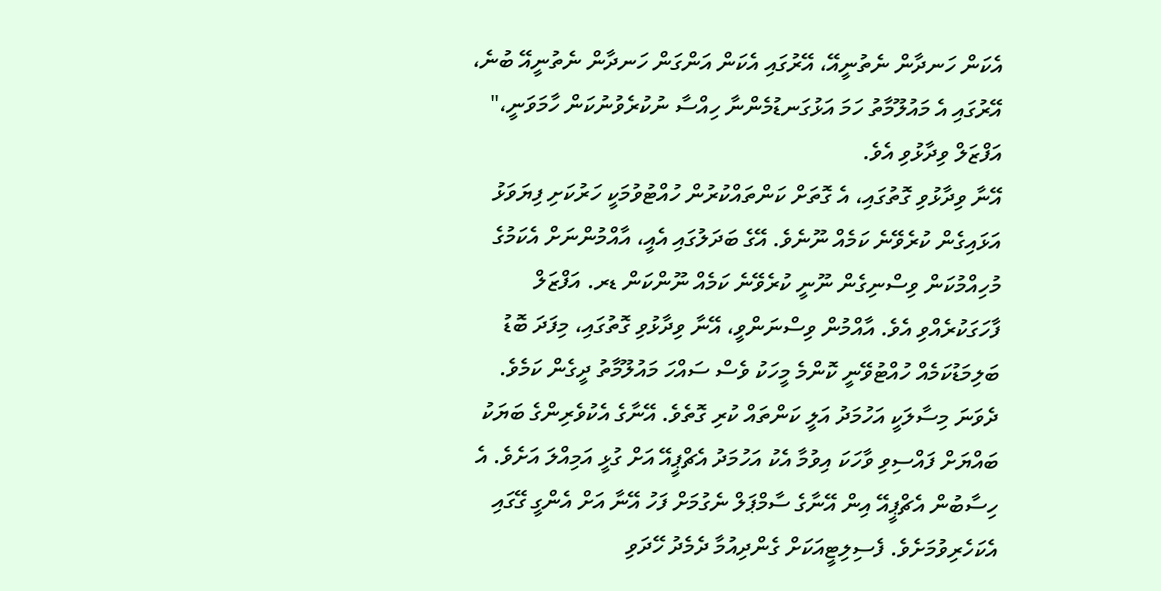އެކަން ހަނދާން ނެތުނީއޭ، އޭރުގައި އެކަން އަންގަން ހަނދާން ނެތުނީއޭ ބުނެ، އޭރުގައި އެ މައުލޫމާތު ހަމަ އަޅުގަނޑުމެންނާ ހިއްސާ ނުކުރެވުނުކަން ހާމަވަނީ،" އަފްޒަލް ވިދާޅުވި އެވެ.
އޭނާ ވިދާޅުވި ގޮތުގައި، އެ ގޮތަށް ކަންތައްކުރުން ހުއްޓުވުމަކީ ހަރުކަށި ފިޔަވަޅު އަޅައިގެން ކުރެވޭނެ ކަމެއް ނޫނެވެ. އޭގެ ބަދަލުގައި އެއީ، އާއްމުންނަށް އެކަމުގެ މުހިއްމުކަން ވިސްނިގެން ނޫނީ ކުރެވޭނެ ކަމެއް ނޫންކަން ޑރ. އަފްޒަލް ފާހަގަކުރެއްވި އެވެ. އާއްމުން ވިސްނަންވީ، އޭނާ ވިދާޅުވި ގޮތުގައި، މިފަދަ ބޮޑު ބަލިމަޑުކަމެއް ހުއްޓުވޭނީ ކޮންމެ މީހަކު ވެސް ސައްހަ މައުލޫމާތު ދީގެން ކަމެވެ.
ދެވަނަ މިސާލަކީ އަހުމަދު އަލީ ކަންތައް ކުރި ގޮތެވެ. އޭނާގެ އެކުވެރިންގެ ބަޔަކު ބައްޔަށް ފައްސިވި ވާހަކަ އިވުމާ އެކު އަހުމަދު އެޗްޕީއޭ އަށް ގުޅީ އަމިއްލަ އަށެވެ. އެ ހިސާބުން އެޗްޕީއޭ އިން އޭނާގެ ސާމްޕަލް ނެގުމަށް ފަހު އޭނާ އަށް އެންގީ ގޭގައި އެކަހެރިވުމަށެވެ. ފެސިލިޓީއަކަށް ގެންދިއުމާ ދެމެދު ހޭދަވި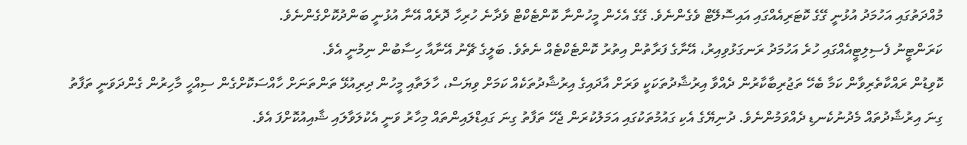މުއްދަތުގައި އަހުމަދު އުޅުނީ ގޭގެ ކޮޓަރިއެއްގައި އައިސޮލޭޓް ވެގެންނެވެ. ގޭގެ އެހެން މީހުންނާ ކޮންޓެކްޓް ވެދާނެ ހުރިހާ ދޮރެއް އޭނާ އުޅުނީ ބަންދުކޮށްގެންނެވެ.
ކަރަންޓީނު ފެސިލިޓީއެއްގައި ހުރެ އަހުމަދު ރަނގަޅުވިއިރު، އޭނާގެ ފަރާތުން އިތުރު ކޮންޓެކްޓެއް ނެތެވެ. ބަލީގެ ޗޭނު އޭނާއާ ހިސާބުން ނިމުނީ އެވެ.
ކޮވިޑުން ރައްކާތެރިވާން ކަމާ ބެހޭ ތަޖުރިބާކާރުން ދެއްވާ އިރުޝާދުތަކަކީ ވަރަށް އާދައިގެ އިރުޝާދުތަކެއް ކަމަށް ވިޔަސް، ހާލަތާއި މީހުން ދިރިއުޅޭ ތަންތަނަށް ހާއްސަކޮށްގެން ސިއްހީ މާހިރުން ގެންދަވަނީ ތަފާތު ގިނަ އިރުޝާދުތައް މެދުނުކެނޑި ދެއްވަމުންނެވެ. ދުނިޔޭގެ އެކި ގައުމުތަކުގައި އަމަލުކުރަން ޖެހޭ ތަފާތު ގިނަ ގައިޑްލައިންތައް މިހާރު ވަނީ އެކުލަވާލައި ޝާއިއުކޮށްފަ އެވެ.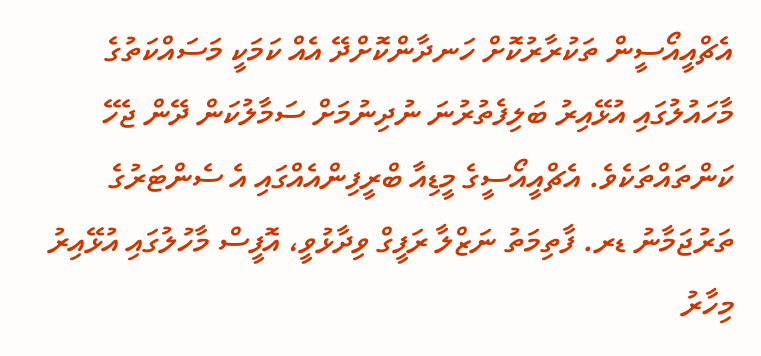އެޗްއީއޯސީން ތަކުރާރުކޮށް ހަނދާންކޮށްދޭ އެއް ކަމަކީ މަސައްކަތުގެ މާހައުލުގައި އުޅޭއިރު ބަލިފެތުރުނަ ނުދިނުމަށް ސަމާލުކަން ދޭން ޖެހޭ ކަންތައްތަކެވެ. އެޗްއީއޯސީގެ މީޑިއާ ބްރީފިންއެއްގައި އެ ސެންޓަރުގެ ތަރުޖަމާނު ޑރ. ފާތިމަތު ނަޒްލާ ރަފީގް ވިދާޅުވީ، އޮފީސް މާހުލުގައި އުޅޭއިރު މިހާރު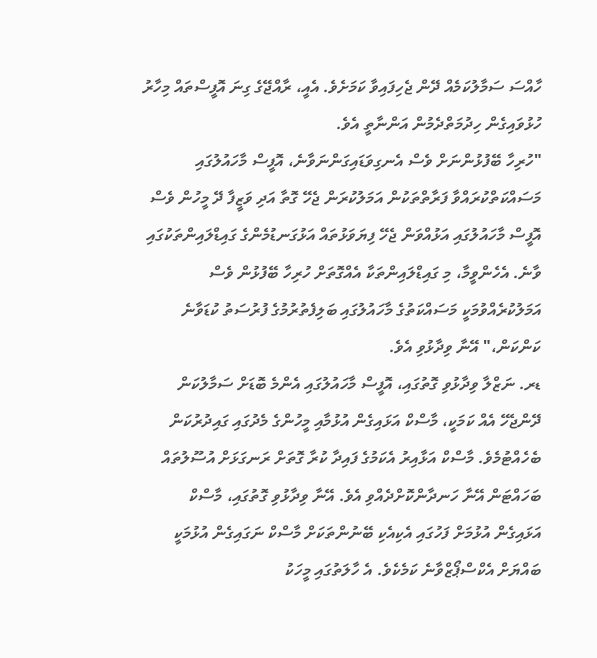ހާއްސަ ސަމާލުކަމެއް ދޭން ޖެހިފައިވާ ކަމަށެވެ. އެއީ، ރާއްޖޭގެ ގިނަ އޮފީސްތައް މިހާރު ހުޅުވައިގެން ހިދުމަތްދެމުން އަންނާތީ އެވެ.
"ހުރިހާ ބޭފުޅުންނަށް ވެސް އެނގިވަޑައިގަންނަވާނެ، އޮފީސް މާހައުލުގައި މަސައްކަތްކުރައްވާ ފަރާތްތަކުން އަމަލުކުރަން ޖެހޭ ގޮތާ އަދި ވަޒީފާ ދޭ މީހުން ވެސް އޮފީސް މާހައުލުގައި އަޅުއްވަން ޖެހޭ ފިޔަވަޅުތައް އަޅުގަނޑުމެންގެ ގައިޑްލައިންތަކުގައި ވާނެ. އެހެންވީމާ، މި ގައިޑްލައިންތަކާ އެއްގޮތަށް ހުރިހާ ބޭފުޅުން ވެސް އަމަލުކުރެއްވުމަކީ މަސައްކަތުގެ މާހައުލުގައި ބަލިފެތުރުމުގެ ފުރުސަތު ކުޑަވާނެ ކަންކަން،" އޭނާ ވިދާޅުވި އެވެ.
ޑރ. ނަޒްލާ ވިދާޅުވި ގޮތުގައި، އޮފީސް މާހައުލުގައި އެންމެ ބޮޑަށް ސަމާލުކަން ދޭންޖެހޭ އެއް ކަމަކީ، މާސްކް އަޅައިގެން އުޅުމާއި މީހުންގެ މެދުގައި ގައިދުރުކަން ބެހެއްޓުމެވެ. މާސްކް އަޅާއިރު އެކަމުގެ ފައިދާ ކުރާ ގޮތަށް ރަނގަޅަށް އުސޫލުތައް ބަހައްޓަން އޭނާ ހަނދާންކޮށްދެއްވި އެވެ. އޭނާ ވިދާޅުވި ގޮތުގައި، މާސްކް އަޅައިގެން އުޅުމަށް ފަހުގައި އެކިއެކި ބޭނުންތަކަށް މާސްކް ނަގައިގެން އުޅުމަކީ ބައްޔަށް އެކްސްޕޯޒްވާނެ ކަމެކެވެ. އެ ހާލަތުގައި މީހަކު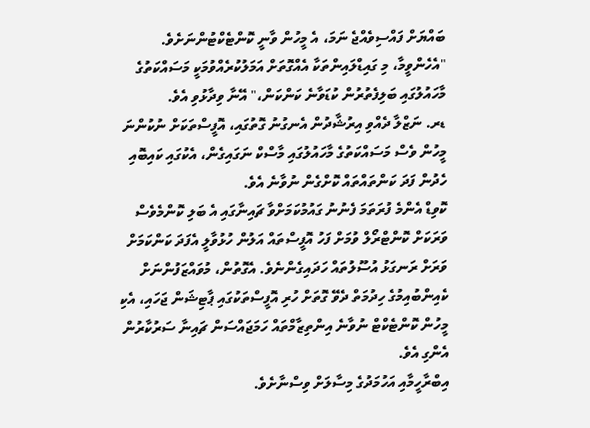ބައްޔަށް ފައްސިވެއްޖެ ނަމަ، އެ މީހުން ވާނީ ކޮންޓެކްޓުންނަށެވެ.
"އެހެންވީމާ، މި ގައިޑްލައިންތަކާ އެއްގޮތަށް އަމަލުކުރެއްވުމަކީ މަސައްކަތުގެ މާހައުލުގައި ބަލިފެތުރުން ކުޑަވާނެ ކަންކަން،" އޭނާ ވިދާޅުވި އެވެ.
ޑރ. ނަޒްލާ ދެއްވި އިރުޝާދުން އެނގުނު ގޮތުގައި، އޮފީސްތަކަށް ނުކުންނަ މީހުން ވެސް މަސައްކަތުގެ މާހައުލުގައި މާސްކް ނަގައިގެން، އެކުގައި ކައިބޮއި ހެދުން ފަދަ ކަންތައްތައް ކޮށްގެން ނުވާނެ އެވެ.
ކޮވިޑް އެންމެ ފުރަތަމަ ފެނުނު ގައުމުކަމަށްވާ ޗައިނާގައި އެ ބަލި ކޮންމެވެސް ވަރަކަށް ކޮންޓްރޯލް ވުމަށް ފަހު އޮފީސްތައް އަލުން ހުޅުވާލީ އެފަދަ ކަންކަމަށް ވަރަށް ރަނގަޅު އުސޫލުތައް ހަދައިގެންނެވެ. އެގޮތުން، މުވައްޒަފުންނަށް ކެއިންބުއިމުގެ ހިދުމަތް ދެވޭ ގޮތަށް ހުރި އޮފީސްތަކުގައި ޕާޓިޝަން ޖަހައި، އެކި މީހުން ކޮންޓެކްޓް ނުވާނެ އިންތިޒާމްތައް ހަމަޖައްސަން ޗައިނާ ސަރުކާރުން އެންގި އެވެ.
އިބްރާހީމާއި އަހުމަދުގެ މިސާލަށް ވިސްނާށެވެ.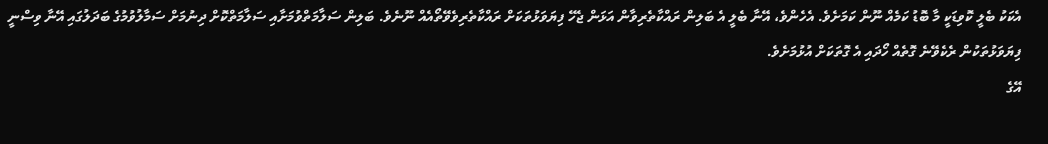އެކަކު ބެލީ ކޮވިޑަކީ މާ ބޮޑު ކަމެއް ނޫން ކަމަށެވެ. އެހެންވެ، އޭނާ ބެލީ އެ ބަލިން ރައްކާތެރިވާން އަޅަން ޖެހޭ ފިޔަވަޅުތަކަށް ރައްކާތެރިވެވޭތޯއެއް ނޫނެވެ. ބަލިން ސަލާމަތްވުމަށާއި ސަލާމަތްކޮށް ދިނުމަށް ސަމާލުވުމުގެ ބަދަލުގައި އޭނާ ވިސްނީ ފިޔަވަޅުތަކުން ރެކެވޭނެ ގޮތެއް ހޯދައި އެ ގޮތަކަށް އުޅުމަށެވެ.
އޭގެ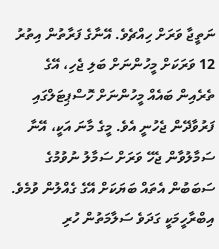ނަތީޖާ ވަރަށް ހިއްޗެވެ. އޭނާގެ ފަރާތުން އިތުރު 12 ވަރަކަށް މީހުންނަށް ބަލި ޖެހި، އޭގެ ތެރެއިން ބައެއް މީހުންނަށް ހޮސްޕިޓަލްގައި ފަރުވާދޭން ޖެހުނީ އެވެ. މީގެ މާނަ އަކީ، އޭނާ ސަމާލުވާން ޖެހޭ ވަރަށް ސަމާލު ނުވުމުގެ ސަބަބުން އެތައް ބަޔަކަށް އޭގެ ގެއްލުން ވުމެވެ. އިބްރާހީމަކީ ގަދަވެ ސަލާމަތުން ހުރި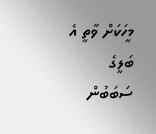މީހަކަށް ވާތީ އެ ބަލީގެ ސަބަބުން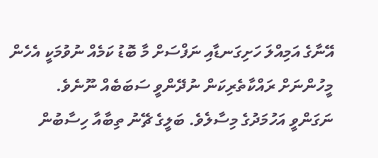އޭނާގެ އަމިއްލަ ހަށިގަނޑާއި ނަފްސަށް މާ ބޮޑު ކަމެއް ނުވުމަކީ އެހެން މީހުންނަށް ރައްކާތެރިކަން ނުދޭންވީ ސަބަބެއް ނޫނެވެ.
ނަގަންވީ އަހުމަދުގެ މިސާލެވެ. ބަލީގެ ޗޭނު ތިބާއާ ހިސާބުން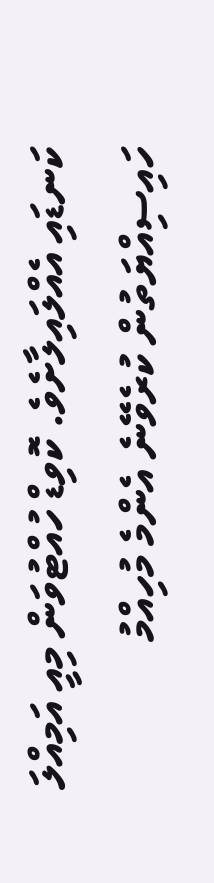ކަނޑައި އެއްލައިލާށެވެ. ކޮވިޑް ހުއްޓުވަން މިއީ އަމިއްލަ ހައިސިއްޔަތުން ކުރެވޭނެ އެންމެ މުހިއްމު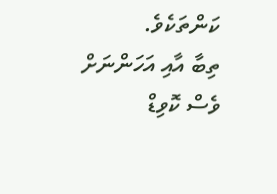ކަންތަކެވެ.
ތިބާ އާއި އަހަންނަށް ވެސް ކޮވިޑް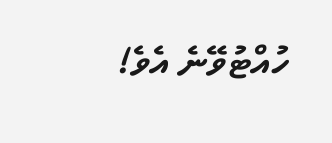ހުއްޓުވޭނެ އެވެ!